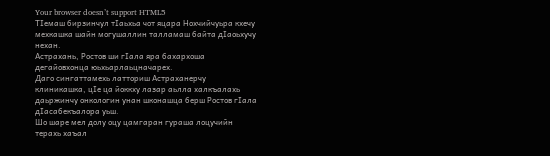Your browser doesn’t support HTML5
ТIемаш бирзинчул тIаьхьа чот яцара Нохчийчуьра кхечу мехкашка шайн могушаллин талламаш байта дIаоьхучу нехан.
Астрахань, Ростов ши гIала яра бахархоша дегайовхонца юьхьарлаьцначарех.
Даго сингаттамехь латториш Астраханерчу клиникашка, цIе ца йоккху лазар аьлла халкъалахь даьржинчу онкологин унан шконашца берш Ростов гIала дIасабекъалора уьш.
Шо шаре мел долу оцу цамгаран гураша лоцучийн терахь хаъал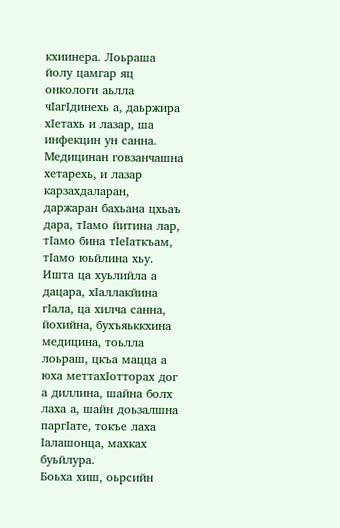кхиинера. Лоьраша йолу цамгар яц онкологи аьлла чIагIдинехь а, даьржира хIетахь и лазар, ша инфекцин ун санна.
Медицинан говзанчашна хетарехь, и лазар карзахдаларан, даржаран бахьана цхьаъ дара, тIамо йитина лар, тIамо бина тIеIаткъам, тIамо юьйлина хьу.
Ишта ца хуьлийла а дацара, хIаллакйина гIала, ца хилча санна, йохийна, бухъяьккхина медицина, тоьлла лоьраш, цкъа мацца а юха меттахIотторах дог а диллина, шайна болх лаха а, шайн доьзалшна паргIате, токъе лаха Iалашонца, махках буьйлура.
Боьха хиш, оьрсийн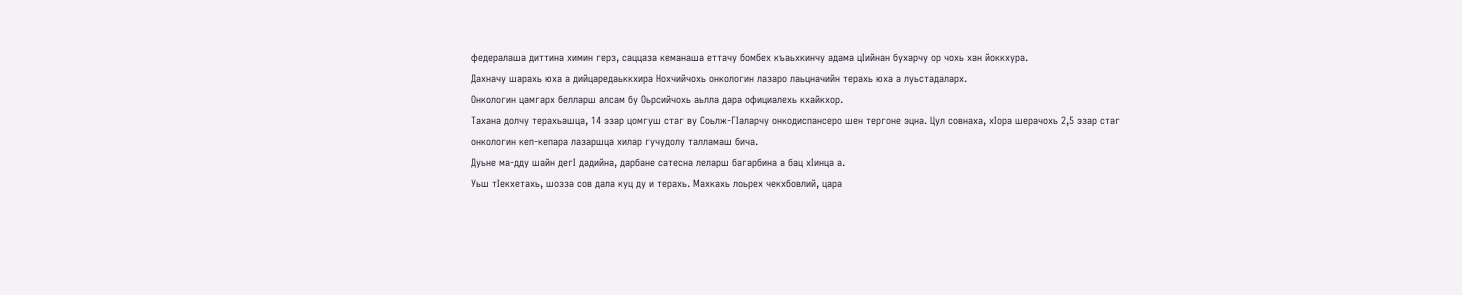федералаша диттина химин герз, саццаза кеманаша еттачу бомбех къаьхкинчу адама цIийнан бухарчу ор чохь хан йоккхура.
Дахначу шарахь юха а дийцаредаьккхира Нохчийчохь онкологин лазаро лаьцначийн терахь юха а луьстадаларх.
Онкологин цамгарх белларш алсам бу Оьрсийчохь аьлла дара официалехь кхайкхор.
Тахана долчу терахьашца, 14 эзар цомгуш стаг ву Соьлж-ГIаларчу онкодиспансеро шен тергоне эцна. Цул совнаха, хIора шерачохь 2,5 эзар стаг онкологин кеп-кепара лазаршца хилар гучудолу талламаш бича.
Дуьне ма-дду шайн дегI дадийна, дарбане сатесна леларш багарбина а бац хIинца а.
Уьш тIекхетахь, шозза сов дала куц ду и терахь. Махкахь лоьрех чекхбовлий, цара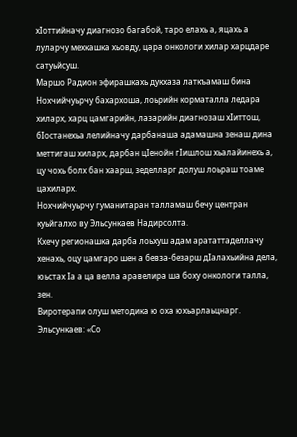хIоттийначу диагнозо багабой, таро елахь а, яцахь а луларчу мехкашка хьовду, цара онкологи хилар харцдаре сатуьйсуш.
Маршо Радион эфирашкахь дукхаза латкъамаш бина Нохчийчуьрчу бахархоша, лоьрийн корматалла ледара хиларх, харц цамгарийн, лазарийн диагнозаш хIиттош, бIостанехьа лелийначу дарбанаша адамашна зенаш дина меттигаш хиларх, дарбан цIенойн гIишлош хьалайинехь а, цу чохь болх бан хаарш, зеделларг долуш лоьраш тоаме цахиларх.
Нохчийчуьрчу гуманитаран талламаш бечу центран куьйгалхо ву Эльсункаев Надирсолта.
Кхечу регионашка дарба лоьхуш адам арататтаделлачу хенахь, оцу цамгаро шен а бевза-безарш дIалахьийна дела, юьстах Iа а ца велла аравелира ша боху онкологи талла, зен.
Виротерапи олуш методика ю оха юхьарлаьцнарг.
Эльсункаев: «Со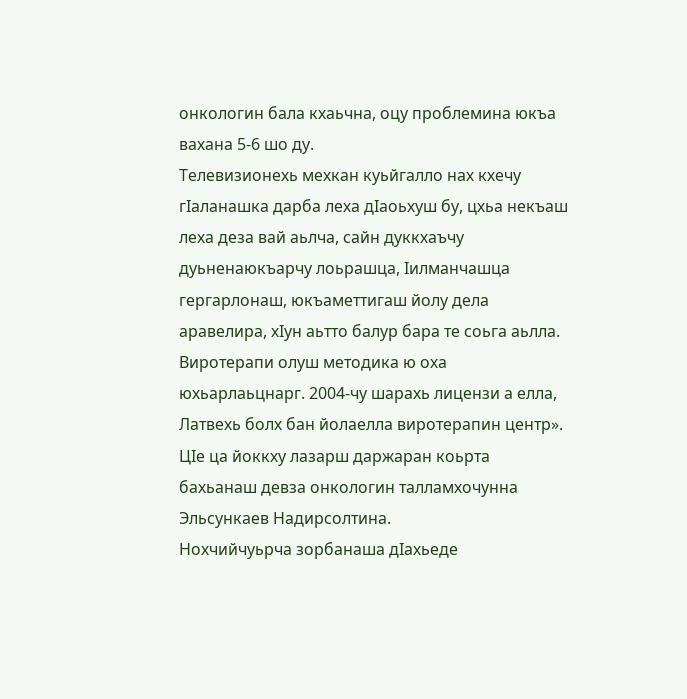онкологин бала кхаьчна, оцу проблемина юкъа вахана 5-6 шо ду.
Телевизионехь мехкан куьйгалло нах кхечу гIаланашка дарба леха дIаоьхуш бу, цхьа некъаш леха деза вай аьлча, сайн дуккхаъчу дуьненаюкъарчу лоьрашца, Iилманчашца гергарлонаш, юкъаметтигаш йолу дела аравелира, хIун аьтто балур бара те соьга аьлла.
Виротерапи олуш методика ю оха юхьарлаьцнарг. 2004-чу шарахь лицензи а елла, Латвехь болх бан йолаелла виротерапин центр».
ЦIе ца йоккху лазарш даржаран коьрта бахьанаш девза онкологин талламхочунна Эльсункаев Надирсолтина.
Нохчийчуьрча зорбанаша дIахьеде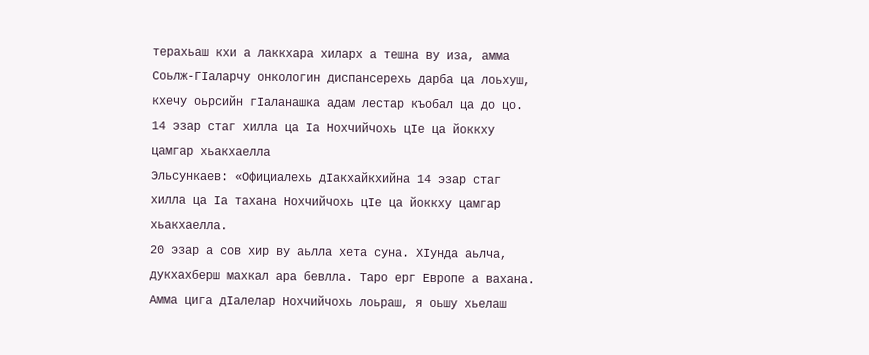терахьаш кхи а лаккхара хиларх а тешна ву иза, амма Соьлж-ГIаларчу онкологин диспансерехь дарба ца лоьхуш, кхечу оьрсийн гIаланашка адам лестар къобал ца до цо.
14 эзар стаг хилла ца Iа Нохчийчохь цIе ца йоккху цамгар хьакхаелла
Эльсункаев: «Официалехь дIакхайкхийна 14 эзар стаг хилла ца Iа тахана Нохчийчохь цIе ца йоккху цамгар хьакхаелла.
20 эзар а сов хир ву аьлла хета суна. ХIунда аьлча, дукхахберш махкал ара бевлла. Таро ерг Европе а вахана.
Амма цига дIалелар Нохчийчохь лоьраш, я оьшу хьелаш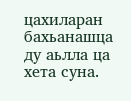цахиларан бахьанашца ду аьлла ца хета суна.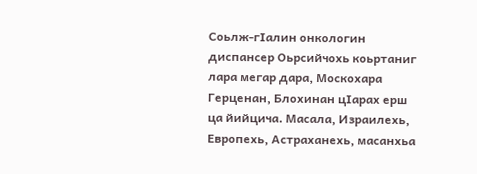Соьлж-гIалин онкологин диспансер Оьрсийчохь коьртаниг лара мегар дара, Москохара Герценан, Блохинан цIарах ерш ца йийцича. Масала, Израилехь, Европехь, Астраханехь, масанхьа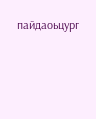пайдаоьцург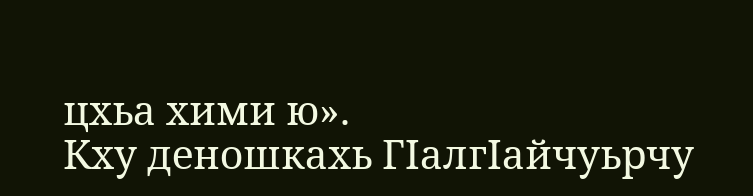цхьа хими ю».
Кху деношкахь ГIалгIайчуьрчу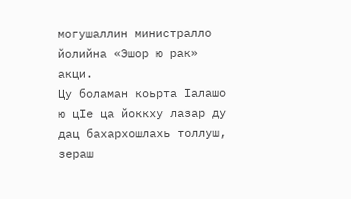могушаллин министралло йолийна «Эшор ю рак» акци.
Цу боламан коьрта Iалашо ю цIе ца йоккху лазар ду дац бахархошлахь толлуш, зераш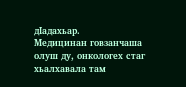дIадахьар.
Медицинан говзанчаша олуш ду, онкологех стаг хьалхавала там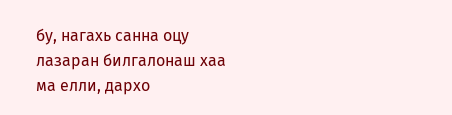бу, нагахь санна оцу лазаран билгалонаш хаа ма елли, дархо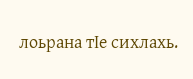лоьрана тIе сихлахь.